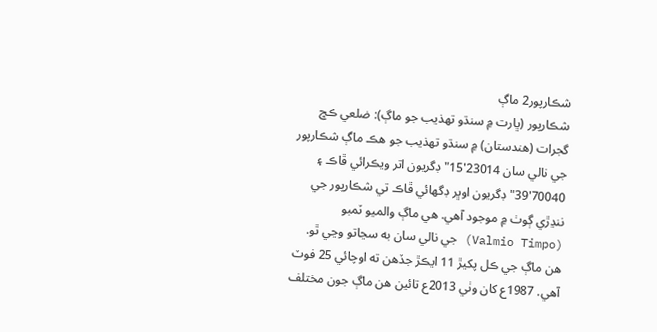شڪارپور2 ماڳ
شڪارپور (ڀارت ۾ سنڌو تهذيب جو ماڳ): ضلعي ڪڇ گجرات (هندستان) ۾ سنڌو تهذيب جو هڪ ماڳ شڪارپور جي نالي سان 23014'15" ڊگريون اتر ويڪرائي ڦاڪ ۽ 70040'39" ڊگريون اوڀر ڊگهائي ڦاڪ تي شڪارپور جي ننڍڙي ڳوٺ ۾ موجود آهي. هي ماڳ والميو ٽمبو (Valmio Timpo) جي نالي سان به سڃاتو وڃي ٿو. هن ماڳ جي ڪل پکيڙ 11 ايڪڙ جڏهن ته اوچائي 25 فوٽ آهي. 1987ع کان وٺي 2013ع تائين هن ماڳ جون مختلف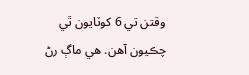وقتن تي 6 کوٽايون ٿي چڪيون آهن. هي ماڳ رڻ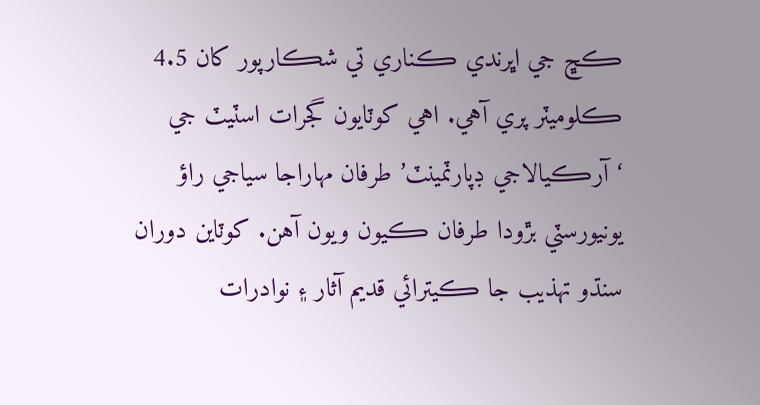ڪڇ جي اڀرندي ڪناري تي شڪارپور کان 4.5 ڪلوميٽر پري آهي. اهي کوٽايون گجرات اسٽيٽ جي ‘آرڪيالاجي ڊپارٽمينٽ’ طرفان مهاراجا سياجي راؤ يونيورسٽي بڙودا طرفان ڪيون ويون آهن. کوٽاين دوران سنڌو تهذيب جا ڪيترائي قديم آثار ۽ نوادرات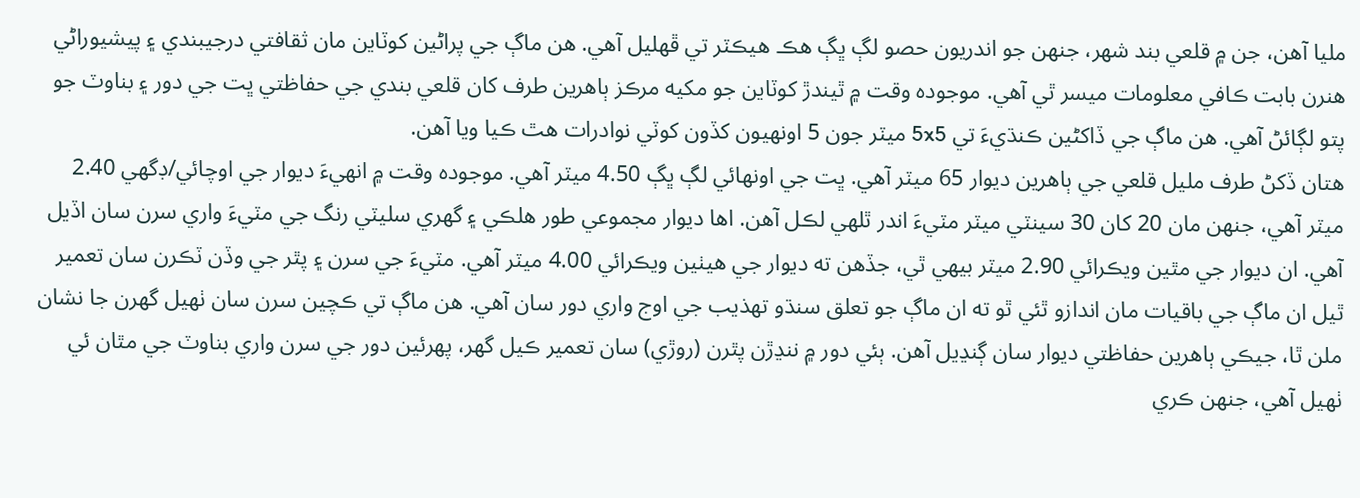مليا آهن، جن ۾ قلعي بند شهر، جنهن جو اندريون حصو لڳ ڀڳ هڪ هيڪٽر تي ڦهليل آهي. هن ماڳ جي پراڻين کوٽاين مان ثقافتي درجيبندي ۽ پيشيوراڻي هنرن بابت ڪافي معلومات ميسر ٿي آهي. موجوده وقت ۾ ٿيندڙ کوٽاين جو مکيه مرڪز ٻاهرين طرف کان قلعي بندي جي حفاظتي ڀت جي دور ۽ بناوٽ جو پتو لڳائڻ آهي. هن ماڳ جي ڏاکڻين ڪنڌيءَ تي 5x5 ميٽر جون 5 اونهيون کڏون کوٽي نوادرات هٿ ڪيا ويا آهن.
هتان ڏکڻ طرف مليل قلعي جي ٻاهرين ديوار 65 ميٽر آهي. ڀت جي اونهائي لڳ ڀڳ 4.50 ميٽر آهي. موجوده وقت ۾ انهيءَ ديوار جي اوچائي/ڊگهي 2.40 ميٽر آهي، جنهن مان 20 کان 30 سينٽي ميٽر مٽيءَ اندر ٿلهي لڪل آهن. اها ديوار مجموعي طور هلڪي ۽ گهري سليٽي رنگ جي مٽيءَ واري سرن سان اڏيل آهي. ان ديوار جي مٿين ويڪرائي 2.90 ميٽر بيهي ٿي، جڏهن ته ديوار جي هيٺين ويڪرائي 4.00 ميٽر آهي. مٽيءَ جي سرن ۽ پٿر جي وڏن ٽڪرن سان تعمير ٿيل ان ماڳ جي باقيات مان اندازو ٿئي ٿو ته ان ماڳ جو تعلق سنڌو تهذيب جي اوج واري دور سان آهي. هن ماڳ تي ڪچين سرن سان ٺهيل گهرن جا نشان ملن ٿا، جيڪي ٻاهرين حفاظتي ديوار سان ڳنڍيل آهن. ٻئي دور ۾ ننڍڙن پٿرن (روڙي) سان تعمير ڪيل گهر، پهرئين دور جي سرن واري بناوٽ جي مٿان ئي ٺهيل آهي، جنهن ڪري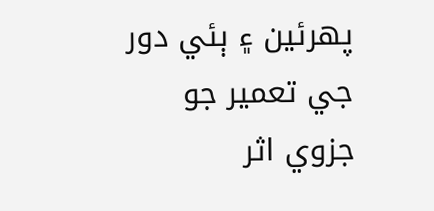پهرئين ۽ ٻئي دور جي تعمير جو جزوي اثر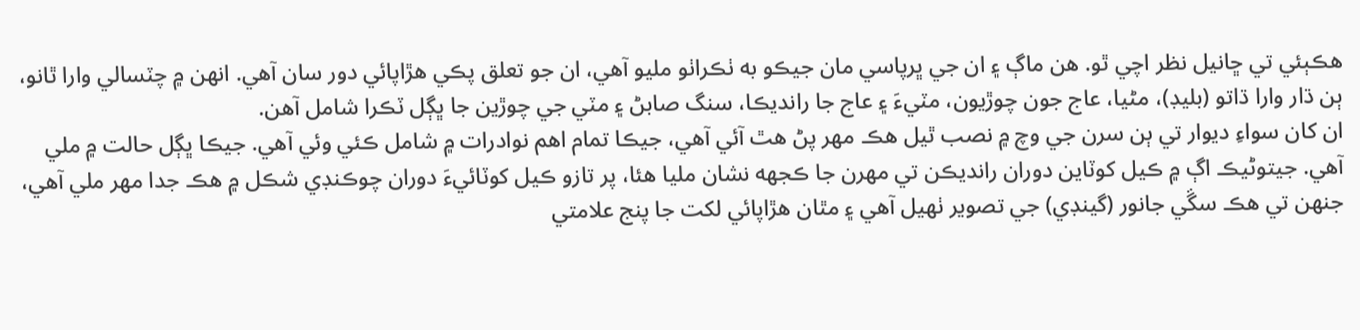هڪٻئي تي ڇانيل نظر اچي ٿو. هن ماڳ ۽ ان جي ڀرپاسي مان جيڪو به ٺڪراٺو مليو آهي، ان جو تعلق پڪي هڙاپائي دور سان آهي. انهن ۾ چٽسالي وارا ٿانو، ٻن ڌار وارا ڌاتو (بليڊ)، مڻيا، عاج جون چوڙيون، مٽيءَ ۽ عاج جا رانديڪا، سنگ صابڻ ۽ مٽي جي چوڙين جا ڀڳل ٽڪرا شامل آهن.
ان کان سواءِ ديوار تي ٻن سرن جي وچ ۾ نصب ٿيل هڪ مهر پڻ هٿ آئي آهي، جيڪا تمام اهم نوادرات ۾ شامل ڪئي وئي آهي. جيڪا ڀڳل حالت ۾ ملي آهي. جيتوڻيڪ اڳ ۾ ڪيل کوٽاين دوران رانديڪن تي مهرن جا ڪجهه نشان مليا هئا، پر تازو ڪيل کوٽائيءَ دوران چوڪنڊي شڪل ۾ هڪ جدا مهر ملي آهي، جنهن تي هڪ سڱي جانور (گينڊي) جي تصوير ٺهيل آهي ۽ مٿان هڙاپائي لکت جا پنج علامتي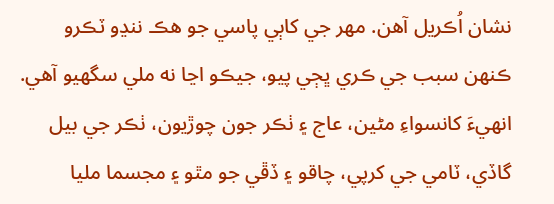نشان اُڪريل آهن. مهر جي کاٻي پاسي جو هڪ ننڍو ٽڪرو ڪنهن سبب جي ڪري ڀڄي پيو، جيڪو اڃا نه ملي سگهيو آهي. انهيءَ کانسواءِ مڻين، عاج ۽ ٺڪر جون چوڙيون، ٺڪر جي بيل گاڏي، ٽامي جي کرپي، چاقو ۽ ڏڦي جو مٿو ۽ مجسما مليا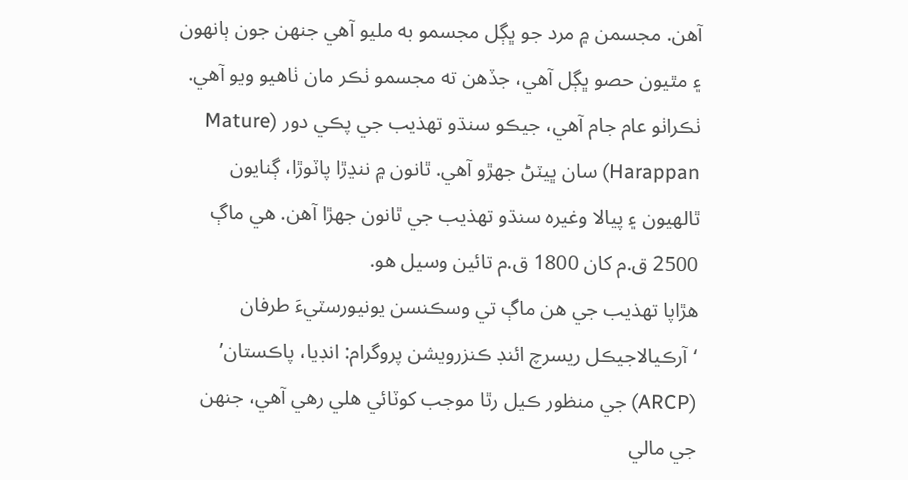آهن. مجسمن ۾ مرد جو ڀڳل مجسمو به مليو آهي جنهن جون ٻانهون ۽ مٿيون حصو ڀڳل آهي، جڏهن ته مجسمو ٺڪر مان ٺاهيو ويو آهي. ٺڪراٺو عام جام آهي، جيڪو سنڌو تهذيب جي پڪي دور (Mature Harappan) سان ڀيٽڻ جهڙو آهي. ٿانون ۾ ننڍڙا پاٽوڙا، ڳنايون ٿالهيون ۽ پيالا وغيره سنڌو تهذيب جي ٿانون جهڙا آهن. هي ماڳ 2500 ق.م کان 1800 ق.م تائين وسيل هو.
هڙاپا تهذيب جي هن ماڳ تي وسڪنسن يونيورسٽيءَ طرفان ‘آرڪيالاجيڪل ريسرچ ائنڊ ڪنزرويشن پروگرام: انڊيا، پاڪستان’ (ARCP) جي منظور ڪيل رٿا موجب کوٽائي هلي رهي آهي، جنهن جي مالي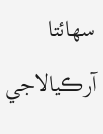سهائتا آرڪيالاجي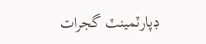ڊپارٽمينٽ گجرات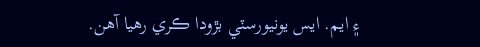۽ ايم. ايس يونيورسٽي بڙودا ڪري رهيا آهن.